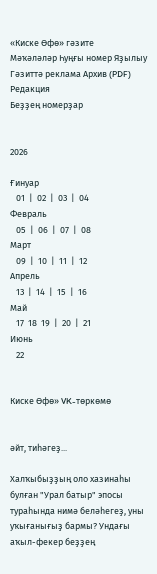«Киске Өфө» гәзите
Мәҡәләләр Һуңғы номер Яҙылыу Гәзиттә реклама Архив (PDF) Редакция
Беҙҙең номерҙар


2026

Ғинуар
   01  |  02  |  03  |  04
Февраль
   05  |  06  |  07  |  08
Март
   09  |  10  |  11  |  12
Апрель
   13  |  14  |  15  |  16
Май
   17  18  19  |  20  |  21
Июнь
   22


Киске Өфө» VK-төркөмө


әйт, тиһәгеҙ...

Халҡыбыҙҙың оло хазинаһы булған "Урал батыр" эпосы тураһында нимә беләһегеҙ, уны уҡығанығыҙ бармы? Ундағы аҡыл-фекер беҙҙең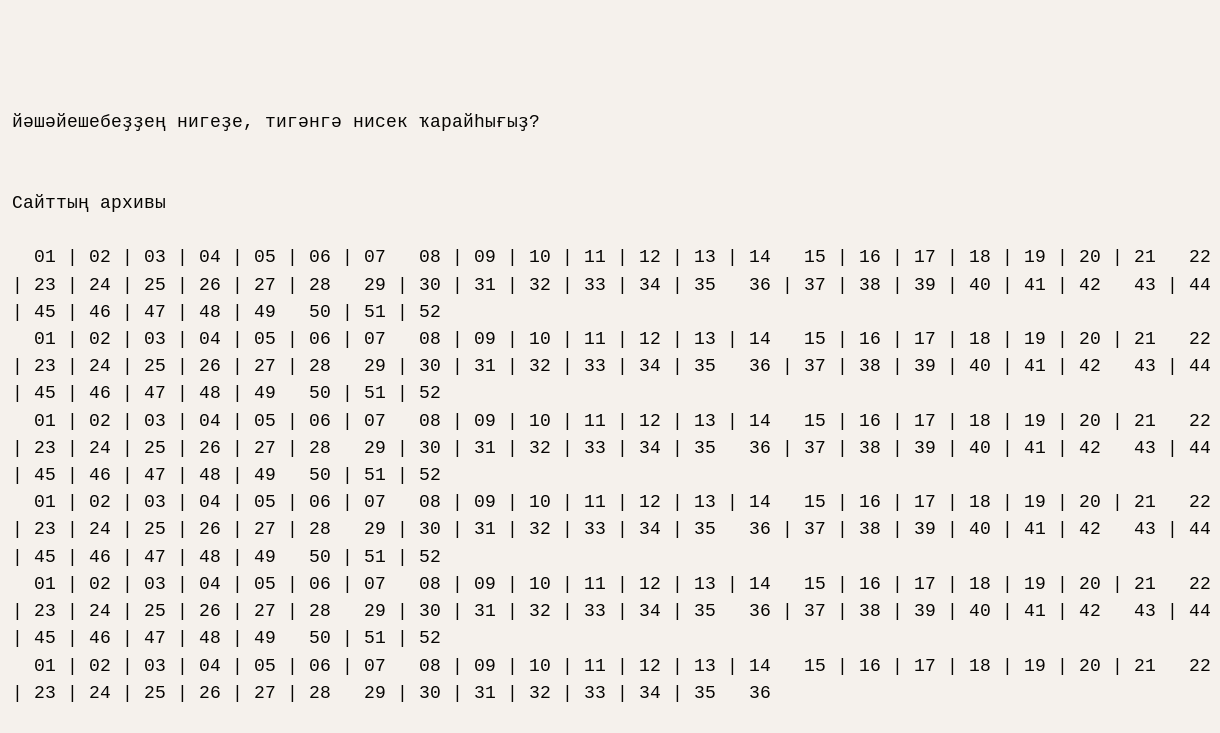йәшәйешебеҙҙең нигеҙе, тигәнгә нисек ҡарайһығыҙ?


Сайттың архивы

  01 | 02 | 03 | 04 | 05 | 06 | 07   08 | 09 | 10 | 11 | 12 | 13 | 14   15 | 16 | 17 | 18 | 19 | 20 | 21   22 | 23 | 24 | 25 | 26 | 27 | 28   29 | 30 | 31 | 32 | 33 | 34 | 35   36 | 37 | 38 | 39 | 40 | 41 | 42   43 | 44 | 45 | 46 | 47 | 48 | 49   50 | 51 | 52
  01 | 02 | 03 | 04 | 05 | 06 | 07   08 | 09 | 10 | 11 | 12 | 13 | 14   15 | 16 | 17 | 18 | 19 | 20 | 21   22 | 23 | 24 | 25 | 26 | 27 | 28   29 | 30 | 31 | 32 | 33 | 34 | 35   36 | 37 | 38 | 39 | 40 | 41 | 42   43 | 44 | 45 | 46 | 47 | 48 | 49   50 | 51 | 52
  01 | 02 | 03 | 04 | 05 | 06 | 07   08 | 09 | 10 | 11 | 12 | 13 | 14   15 | 16 | 17 | 18 | 19 | 20 | 21   22 | 23 | 24 | 25 | 26 | 27 | 28   29 | 30 | 31 | 32 | 33 | 34 | 35   36 | 37 | 38 | 39 | 40 | 41 | 42   43 | 44 | 45 | 46 | 47 | 48 | 49   50 | 51 | 52
  01 | 02 | 03 | 04 | 05 | 06 | 07   08 | 09 | 10 | 11 | 12 | 13 | 14   15 | 16 | 17 | 18 | 19 | 20 | 21   22 | 23 | 24 | 25 | 26 | 27 | 28   29 | 30 | 31 | 32 | 33 | 34 | 35   36 | 37 | 38 | 39 | 40 | 41 | 42   43 | 44 | 45 | 46 | 47 | 48 | 49   50 | 51 | 52
  01 | 02 | 03 | 04 | 05 | 06 | 07   08 | 09 | 10 | 11 | 12 | 13 | 14   15 | 16 | 17 | 18 | 19 | 20 | 21   22 | 23 | 24 | 25 | 26 | 27 | 28   29 | 30 | 31 | 32 | 33 | 34 | 35   36 | 37 | 38 | 39 | 40 | 41 | 42   43 | 44 | 45 | 46 | 47 | 48 | 49   50 | 51 | 52
  01 | 02 | 03 | 04 | 05 | 06 | 07   08 | 09 | 10 | 11 | 12 | 13 | 14   15 | 16 | 17 | 18 | 19 | 20 | 21   22 | 23 | 24 | 25 | 26 | 27 | 28   29 | 30 | 31 | 32 | 33 | 34 | 35   36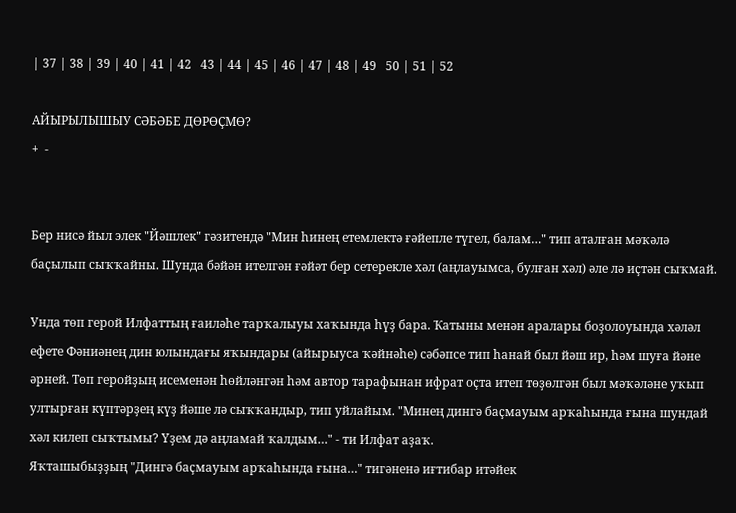| 37 | 38 | 39 | 40 | 41 | 42   43 | 44 | 45 | 46 | 47 | 48 | 49   50 | 51 | 52

АЙЫРЫЛЫШЫУ СӘБӘБЕ ДӨРӨҪМӨ?
+  -


Бер нисә йыл элек "Йәшлек" гәзитендә "Мин һинең етемлектә ғәйепле түгел, балам…" тип аталған мәҡәлә баҫылып сыҡҡайны. Шунда бәйән ителгән ғәйәт бер сетерекле хәл (аңлауымса, булған хәл) әле лә иҫтән сыҡмай.

Унда төп герой Илфаттың ғаиләһе тарҡалыуы хаҡында һүҙ бара. Ҡатыны менән аралары боҙолоуында хәләл ефете Фәниәнең дин юлындағы яҡындары (айырыуса ҡәйнәһе) сәбәпсе тип һанай был йәш ир, һәм шуға йәне әрней. Төп геройҙың исеменән һөйләнгән һәм автор тарафынан ифрат оҫта итеп төҙөлгән был мәҡәләне уҡып ултырған күптәрҙең күҙ йәше лә сыҡҡандыр, тип уйлайым. "Минең дингә баҫмауым арҡаһында ғына шундай хәл килеп сыҡтымы? Үҙем дә аңламай ҡалдым…" - ти Илфат аҙаҡ.
Яҡташыбыҙҙың "Дингә баҫмауым арҡаһында ғына…" тигәненә иғтибар итәйек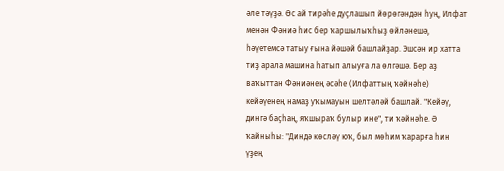әле тәүҙә. Өс ай тирәһе дуҫлашып йөрөгәндән һуң, Илфат менән Фәниә һис бер ҡаршылыҡһыҙ өйләнешә, һәүетемсә татыу ғына йәшәй башлайҙар. Эшсән ир хатта тиҙ арала машина һатып алыуға ла өлгәшә. Бер аҙ ваҡыттан Фәниәнең әсәһе (Илфаттың ҡәйнәһе) кейәүенең намаҙ уҡымауын шелтәләй башлай. "Кейәү, дингә баҫһаң, яҡшыраҡ булыр ине", ти ҡәйнәһе. Ә ҡайныһы: "Диндә көсләү юҡ, был мөһим ҡарарға һин үҙең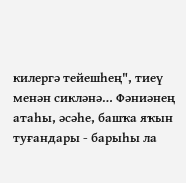килергә тейешһең", тиеү менән сикләнә… Фәниәнең атаһы, әсәһе, башҡа яҡын туғандары - барыһы ла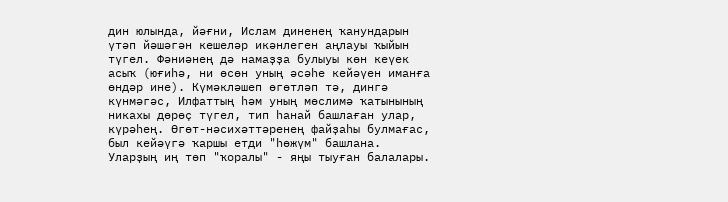дин юлында, йәғни, Ислам диненең ҡанундарын үтәп йәшәгән кешеләр икәнлеген аңлауы ҡыйын түгел. Фәниәнең дә намаҙҙа булыуы көн кеүек асыҡ (юғиһә, ни өсөн уның әсәһе кейәүен иманға өндәр ине). Күмәкләшеп өгөтләп тә, дингә күнмәгәс, Илфаттың һәм уның мөслимә ҡатынының никахы дөрөҫ түгел, тип һанай башлаған улар, күрәһең. Өгөт-нәсихәттәренең файҙаһы булмағас, был кейәүгә ҡаршы етди "һөжүм" башлана. Уларҙың иң төп "ҡоралы" - яңы тыуған балалары.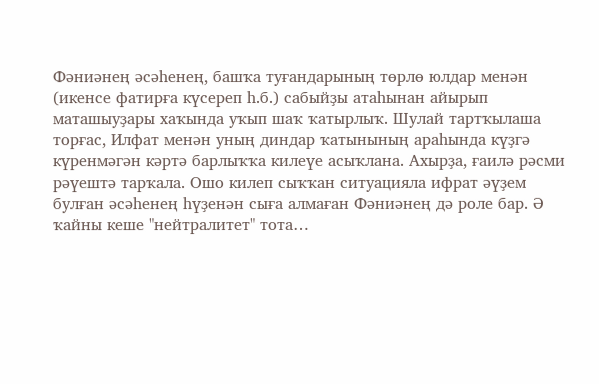Фәниәнең әсәһенең, башҡа туғандарының төрлө юлдар менән (икенсе фатирға күсереп һ.б.) сабыйҙы атаһынан айырып маташыуҙары хаҡында уҡып шаҡ ҡатырлыҡ. Шулай тартҡылаша торғас, Илфат менән уның диндар ҡатынының араһында күҙгә күренмәгән кәртә барлыҡҡа килеүе асыҡлана. Ахырҙа, ғаилә рәсми рәүештә тарҡала. Ошо килеп сыҡҡан ситуацияла ифрат әүҙем булған әсәһенең һүҙенән сыға алмаған Фәниәнең дә роле бар. Ә ҡайны кеше "нейтралитет" тота…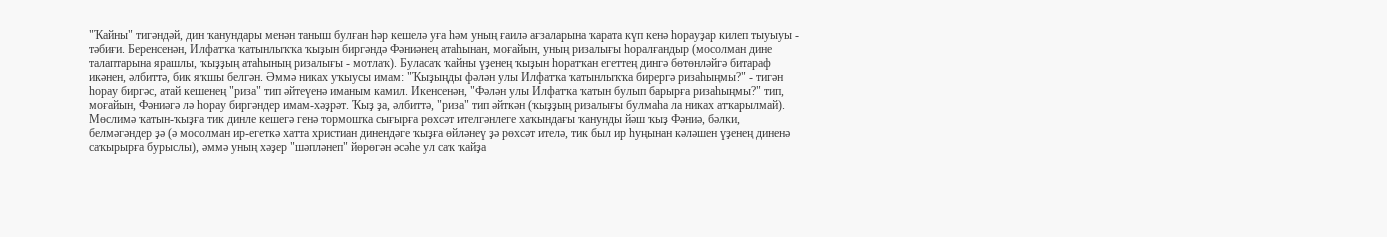"Ҡайны" тигәндәй, дин ҡанундары менән таныш булған һәр кешелә уға һәм уның ғаилә ағзаларына ҡарата күп кенә һорауҙар килеп тыуыуы - тәбиғи. Беренсенән, Илфатҡа ҡатынлыҡҡа ҡыҙын биргәндә Фәниәнең атаһынан, моғайын, уның ризалығы һоралғандыр (мосолман дине талаптарына ярашлы, ҡыҙҙың атаһының ризалығы - мотлаҡ). Буласаҡ ҡайны үҙенең ҡыҙын һоратҡан егеттең дингә бөтөнләйгә битараф икәнен, әлбиттә, бик яҡшы белгән. Әммә никах уҡыусы имам: "Ҡыҙыңды фәлән улы Илфатҡа ҡатынлыҡҡа бирергә ризаһыңмы?" - тигән һорау биргәс, атай кешенең "риза" тип әйтеүенә иманым камил. Икенсенән, "Фәлән улы Илфатҡа ҡатын булып барырға ризаһыңмы?" тип, моғайын, Фәниәгә лә һорау биргәндер имам-хәҙрәт. Ҡыҙ ҙа, әлбиттә, "риза" тип әйткән (ҡыҙҙың ризалығы булмаһа ла никах атҡарылмай).
Мөслимә ҡатын-ҡыҙға тик динле кешегә генә тормошҡа сығырға рөхсәт ителгәнлеге хаҡындағы ҡанунды йәш ҡыҙ Фәниә, бәлки, белмәгәндер ҙә (ә мосолман ир-егеткә хатта христиан динендәге ҡыҙға өйләнеү ҙә рөхсәт ителә, тик был ир һуңынан кәләшен үҙенең диненә саҡырырға бурыслы), әммә уның хәҙер "шәпләнеп" йөрөгән әсәһе ул саҡ ҡайҙа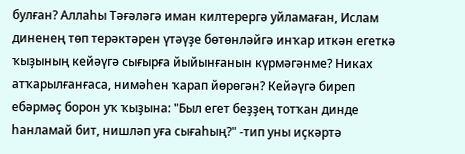булған? Аллаһы Тәғәләгә иман килтерергә уйламаған, Ислам диненең төп терәктәрен үтәүҙе бөтөнләйгә инҡар иткән егеткә ҡыҙының кейәүгә сығырға йыйынғанын күрмәгәнме? Никах атҡарылғанғаса, нимәһен ҡарап йөрөгән? Кейәүгә биреп ебәрмәҫ борон уҡ ҡыҙына: "Был егет беҙҙең тотҡан динде һанламай бит, нишләп уға сығаһың?" -тип уны иҫкәртә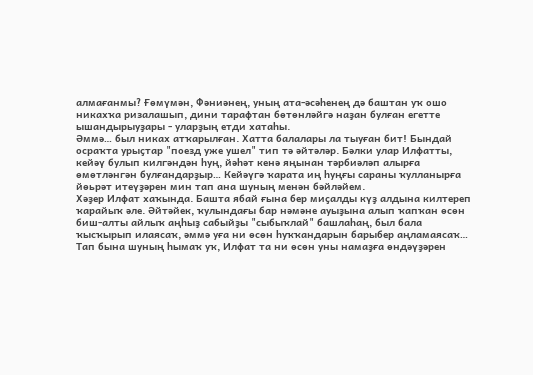алмағанмы? Ғөмүмән, Фәниәнең, уның ата-әсәһенең дә баштан уҡ ошо никахҡа ризалашып, дини тарафтан бөтөнләйгә наҙан булған егетте ышандырыуҙары - уларҙың етди хатаһы.
Әммә… был никах атҡарылған. Хатта балалары ла тыуған бит! Бындай осраҡта урыҫтар "поезд уже ушел" тип тә әйтәләр. Бәлки улар Илфатты, кейәү булып килгәндән һуң, йәһәт кенә яңынан тәрбиәләп алырға өмөтләнгән булғандарҙыр… Кейәүгә ҡарата иң һуңғы сараны ҡулланырға йөьрәт итеүҙәрен мин тап ана шуның менән бәйләйем.
Хәҙер Илфат хаҡында. Башта ябай ғына бер миҫалды күҙ алдына килтереп ҡарайыҡ әле. Әйтәйек, ҡулындағы бар нәмәне ауыҙына алып ҡапҡан өсөн биш-алты айлыҡ аңһыҙ сабыйҙы "сыбыҡлай" башлаһаң, был бала ҡысҡырып илаясаҡ, әммә уға ни өсөн һуҡҡандарын барыбер аңламаясаҡ… Тап бына шуның һымаҡ уҡ, Илфат та ни өсөн уны намаҙға өндәүҙәрен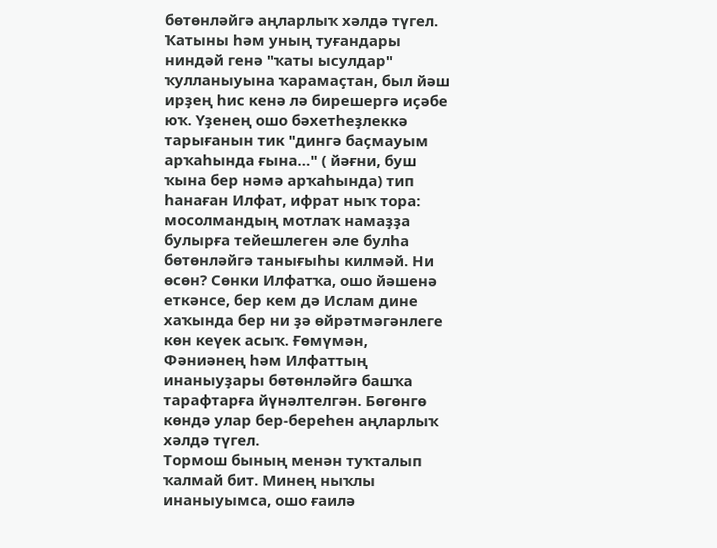бөтөнләйгә аңларлыҡ хәлдә түгел. Ҡатыны һәм уның туғандары ниндәй генә "ҡаты ысулдар" ҡулланыуына ҡарамаҫтан, был йәш ирҙең һис кенә лә бирешергә иҫәбе юҡ. Үҙенең ошо бәхетһеҙлеккә тарығанын тик "дингә баҫмауым арҡаһында ғына…" ( йәғни, буш ҡына бер нәмә арҡаһында) тип һанаған Илфат, ифрат ныҡ тора: мосолмандың мотлаҡ намаҙҙа булырға тейешлеген әле булһа бөтөнләйгә танығыһы килмәй. Ни өсөн? Сөнки Илфатҡа, ошо йәшенә еткәнсе, бер кем дә Ислам дине хаҡында бер ни ҙә өйрәтмәгәнлеге көн кеүек асыҡ. Ғөмүмән, Фәниәнең һәм Илфаттың инаныуҙары бөтөнләйгә башҡа тарафтарға йүнәлтелгән. Бөгөнгө көндә улар бер-береһен аңларлыҡ хәлдә түгел.
Тормош бының менән туҡталып ҡалмай бит. Минең ныҡлы инаныуымса, ошо ғаилә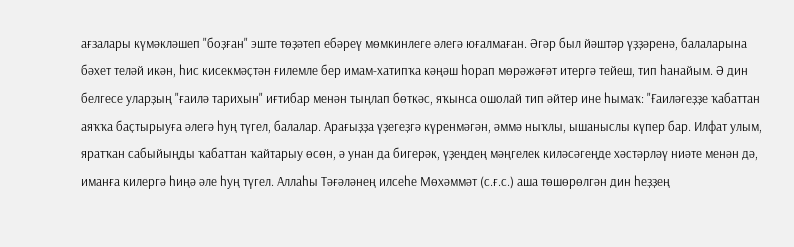ағзалары күмәкләшеп "боҙған" эште төҙәтеп ебәреү мөмкинлеге әлегә юғалмаған. Әгәр был йәштәр үҙҙәренә, балаларына бәхет теләй икән, һис кисекмәҫтән ғилемле бер имам-хатипҡа кәңәш һорап мөрәжәғәт итергә тейеш, тип һанайым. Ә дин белгесе уларҙың "ғаилә тарихын" иғтибар менән тыңлап бөткәс, яҡынса ошолай тип әйтер ине һымаҡ: "Ғаиләгеҙҙе ҡабаттан аяҡҡа баҫтырыуға әлегә һуң түгел, балалар. Арағыҙҙа үҙегеҙгә күренмәгән, әммә ныҡлы, ышаныслы күпер бар. Илфат улым, яратҡан сабыйыңды ҡабаттан ҡайтарыу өсөн, ә унан да бигерәк, үҙеңдең мәңгелек киләсәгеңде хәстәрләү ниәте менән дә, иманға килергә һиңә әле һуң түгел. Аллаһы Тәғәләнең илсеһе Мөхәммәт (с.ғ.с.) аша төшөрөлгән дин һеҙҙең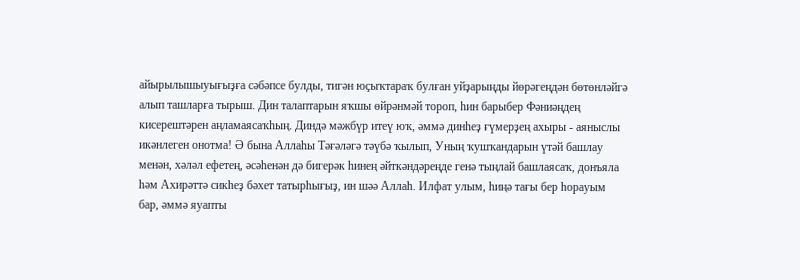айырылышыуығыҙға сәбәпсе булды, тигән юҫыҡтараҡ булған уйҙарыңды йөрәгеңдән бөтөнләйгә алып ташларға тырыш. Дин талаптарын яҡшы өйрәнмәй тороп, һин барыбер Фәниәңдең кисерештәрен аңламаясаҡһың. Диндә мәжбүр итеү юҡ, әммә динһеҙ ғүмерҙең ахыры - аяныслы икәнлеген онотма! Ә бына Аллаһы Тәғәләгә тәүбә ҡылып, Уның ҡушҡандарын үтәй башлау менән, хәләл ефетең, әсәһенән дә бигерәк һинең әйткәндәреңде генә тыңлай башлаясаҡ, донъяла һәм Ахирәттә сикһеҙ бәхет татырһығыҙ, ин шәә Аллаһ. Илфат улым, һиңә тағы бер һорауым бар, әммә яуапты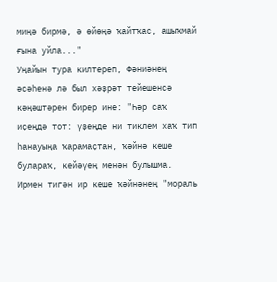миңә бирмә, ә өйөңә ҡайтҡас, ашыҡмай ғына уйла..."
Уңайын тура килтереп, Фәниәнең әсәһенә лә был хәҙрәт тейешенсә кәңәштәрен бирер ине: "Һәр саҡ иҫеңдә тот: үҙеңде ни тиклем хаҡ тип һанауыңа ҡарамаҫтан, ҡәйнә кеше булараҡ, кейәүең менән булышма. Ирмен тигән ир кеше ҡәйнәнең "мораль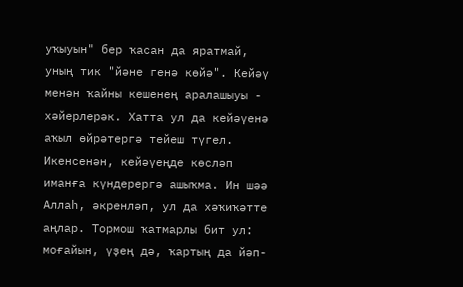уҡыуын" бер ҡасан да яратмай, уның тик "йәне генә көйә". Кейәү менән ҡайны кешенең аралашыуы - хәйерлерәк. Хатта ул да кейәүенә аҡыл өйрәтергә тейеш түгел. Икенсенән, кейәүеңде көсләп иманға күндерергә ашыҡма. Ин шәә Аллаһ, әкренләп, ул да хәҡиҡәтте аңлар. Тормош ҡатмарлы бит ул: моғайын, үҙең дә, ҡартың да йәп-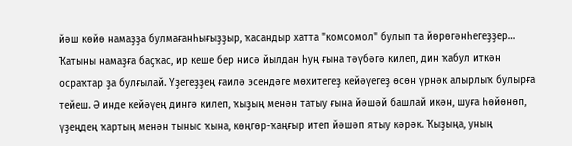йәш көйө намаҙҙа булмағанһығыҙҙыр, ҡасандыр хатта "комсомол" булып та йөрөгәнһегеҙҙер… Ҡатыны намаҙға баҫҡас, ир кеше бер нисә йылдан һуң ғына тәүбәгә килеп, дин ҡабул иткән осраҡтар ҙа булғылай. Үҙегеҙҙең ғаилә эсендәге мөхитегеҙ кейәүегеҙ өсөн үрнәк алырлыҡ булырға тейеш. Ә инде кейәүең дингә килеп, ҡыҙың менән татыу ғына йәшәй башлай икән, шуға һөйөнөп, үҙеңдең ҡартың менән тыныс ҡына, көңгөр-ҡаңғыр итеп йәшәп ятыу кәрәк. Ҡыҙыңа, уның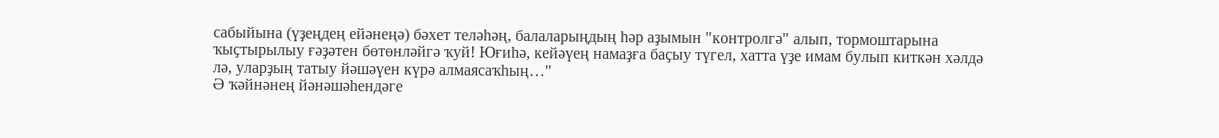сабыйына (үҙеңдең ейәнеңә) бәхет теләһәң, балаларыңдың һәр аҙымын "контролгә" алып, тормоштарына ҡыҫтырылыу ғәҙәтен бөтөнләйгә ҡуй! Юғиһә, кейәүең намаҙға баҫыу түгел, хатта үҙе имам булып киткән хәлдә лә, уларҙың татыу йәшәүен күрә алмаясаҡһың…"
Ә ҡәйнәнең йәнәшәһендәге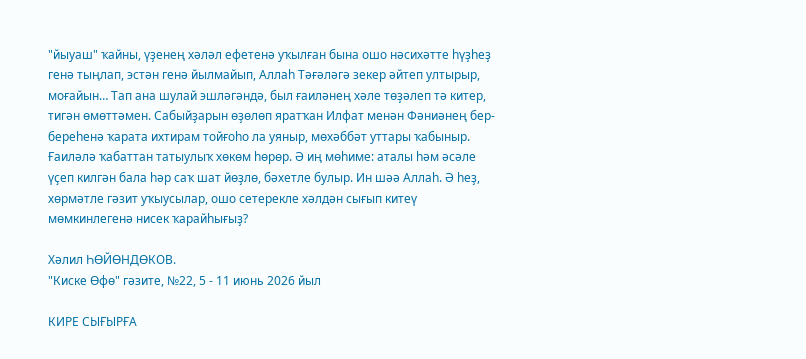"йыуаш" ҡайны, үҙенең хәләл ефетенә уҡылған бына ошо нәсихәтте һүҙһеҙ генә тыңлап, эстән генә йылмайып, Аллаһ Тәғәләгә зекер әйтеп ултырыр, моғайын… Тап ана шулай эшләгәндә, был ғаиләнең хәле төҙәлеп тә китер, тигән өмөттәмен. Сабыйҙарын өҙөлөп яратҡан Илфат менән Фәниәнең бер-береһенә ҡарата ихтирам тойғоһо ла уяныр, мөхәббәт уттары ҡабыныр. Ғаиләлә ҡабаттан татыулыҡ хөкөм һөрөр. Ә иң мөһиме: аталы һәм әсәле үҫеп килгән бала һәр саҡ шат йөҙлө, бәхетле булыр. Ин шәә Аллаһ. Ә һеҙ, хөрмәтле гәзит уҡыусылар, ошо сетерекле хәлдән сығып китеү мөмкинлегенә нисек ҡарайһығыҙ?

Хәлил ҺӨЙӨНДӨКОВ.
"Киске Өфө" гәзите, №22, 5 - 11 июнь 2026 йыл

КИРЕ СЫҒЫРҒА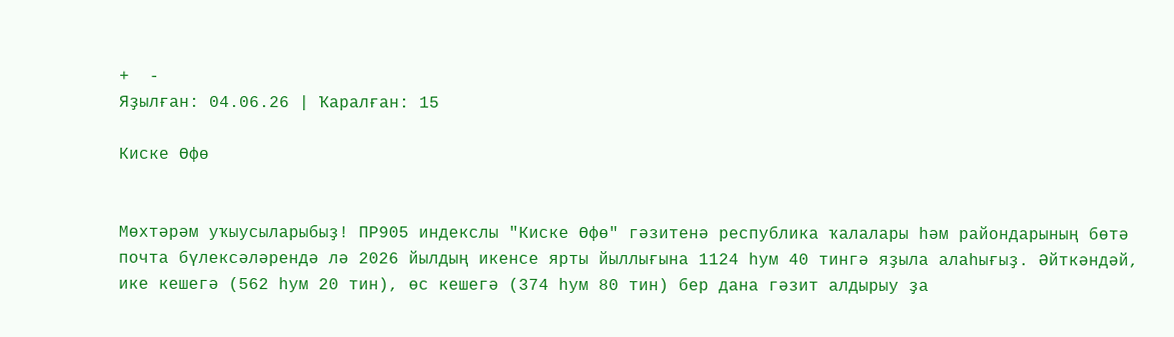+  -
Яҙылған: 04.06.26 | Ҡаралған: 15

Киске Өфө


Мөхтәрәм уҡыусыларыбыҙ! ПР905 индекслы "Киске Өфө" гәзитенә республика ҡалалары һәм райондарының бөтә почта бүлексәләрендә лә 2026 йылдың икенсе ярты йыллығына 1124 һум 40 тингә яҙыла алаһығыҙ. Әйткәндәй, ике кешегә (562 һум 20 тин), өс кешегә (374 һум 80 тин) бер дана гәзит алдырыу ҙа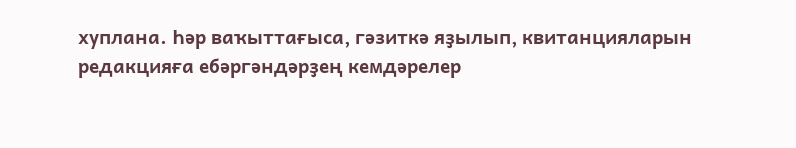хуплана. Һәр ваҡыттағыса, гәзиткә яҙылып, квитанцияларын редакцияға ебәргәндәрҙең кемдәрелер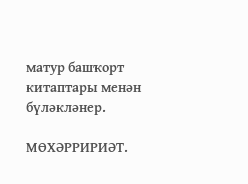матур башҡорт китаптары менән бүләкләнер.

МӨХӘРРИРИӘТ.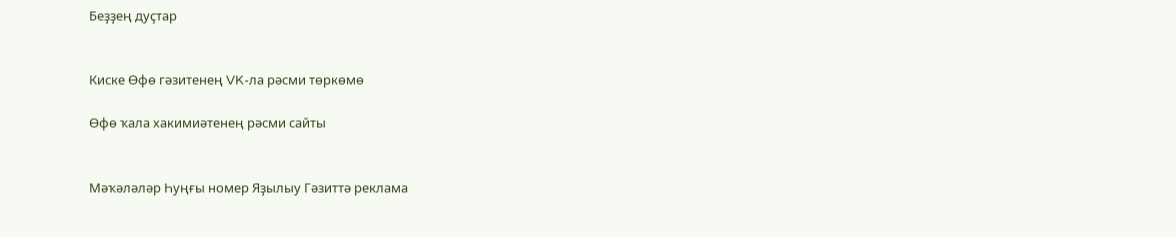Беҙҙең дуҫтар


Киске Өфө гәзитенең VK-ла рәсми төркөмө

Өфө ҡала хакимиәтенең рәсми сайты


Мәҡәләләр Һуңғы номер Яҙылыу Гәзиттә реклама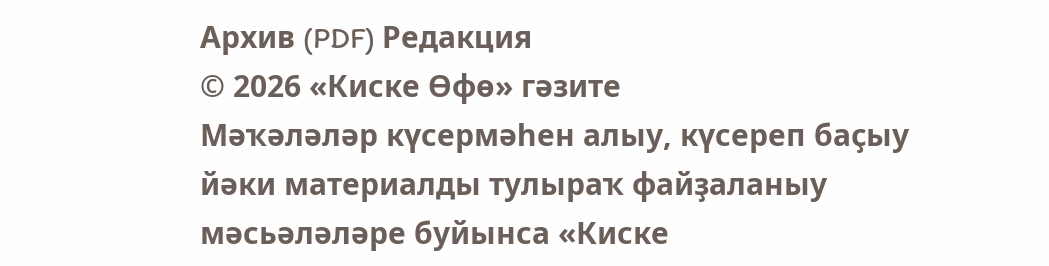Архив (PDF) Редакция
© 2026 «Киске Өфө» гәзите
Мәҡәләләр күсермәһен алыу, күсереп баҫыу йәки материалды тулыраҡ файҙаланыу мәсьәләләре буйынса «Киске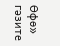Өфө» гәзите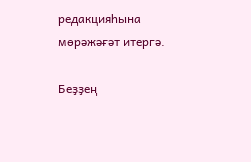редакцияһына мөрәжәғәт итергә.

Беҙҙең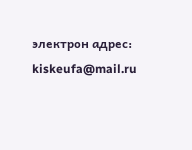электрон адрес: kiskeufa@mail.ru